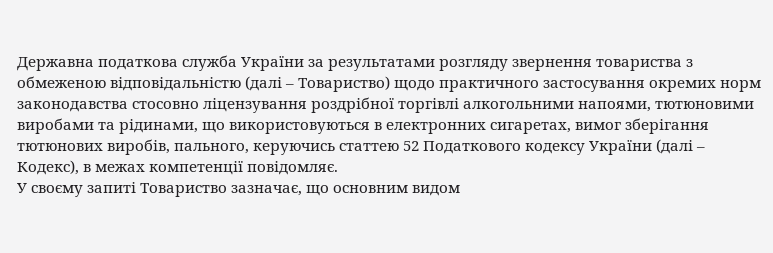Державна податкова служба України за результатами розгляду звернення товариства з обмеженою відповідальністю (далі – Товариство) щодо практичного застосування окремих норм законодавства стосовно ліцензування роздрібної торгівлі алкогольними напоями, тютюновими виробами та рідинами, що використовуються в електронних сигаретах, вимог зберігання тютюнових виробів, пального, керуючись статтею 52 Податкового кодексу України (далі – Кодекс), в межах компетенції повідомляє.
У своєму запиті Товариство зазначає, що основним видом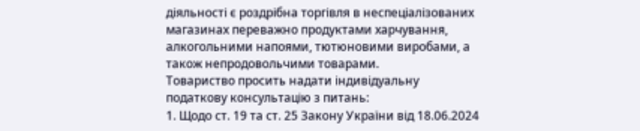діяльності є роздрібна торгівля в неспеціалізованих магазинах переважно продуктами харчування, алкогольними напоями, тютюновими виробами, а також непродовольчими товарами.
Товариство просить надати індивідуальну податкову консультацію з питань:
1. Щодо ст. 19 та ст. 25 Закону України від 18.06.2024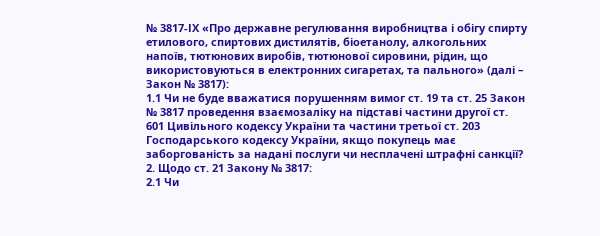№ 3817-ІХ «Про державне регулювання виробництва і обігу спирту етилового, спиртових дистилятів, біоетанолу, алкогольних напоїв, тютюнових виробів, тютюнової сировини, рідин, що використовуються в електронних сигаретах, та пального» (далі – Закон № 3817):
1.1 Чи не буде вважатися порушенням вимог ст. 19 та ст. 25 Закон № 3817 проведення взаємозаліку на підставі частини другої ст. 601 Цивільного кодексу України та частини третьої ст. 203 Господарського кодексу України, якщо покупець має заборгованість за надані послуги чи несплачені штрафні санкції?
2. Щодо ст. 21 Закону № 3817:
2.1 Чи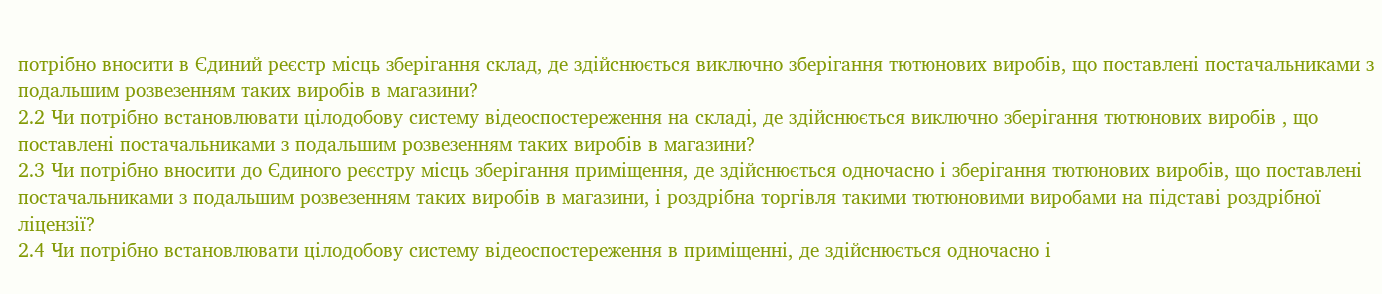потрібно вносити в Єдиний реєстр місць зберігання склад, де здійснюється виключно зберігання тютюнових виробів, що поставлені постачальниками з подальшим розвезенням таких виробів в магазини?
2.2 Чи потрібно встановлювати цілодобову систему відеоспостереження на складі, де здійснюється виключно зберігання тютюнових виробів , що поставлені постачальниками з подальшим розвезенням таких виробів в магазини?
2.3 Чи потрібно вносити до Єдиного реєстру місць зберігання приміщення, де здійснюється одночасно і зберігання тютюнових виробів, що поставлені постачальниками з подальшим розвезенням таких виробів в магазини, і роздрібна торгівля такими тютюновими виробами на підставі роздрібної ліцензії?
2.4 Чи потрібно встановлювати цілодобову систему відеоспостереження в приміщенні, де здійснюється одночасно і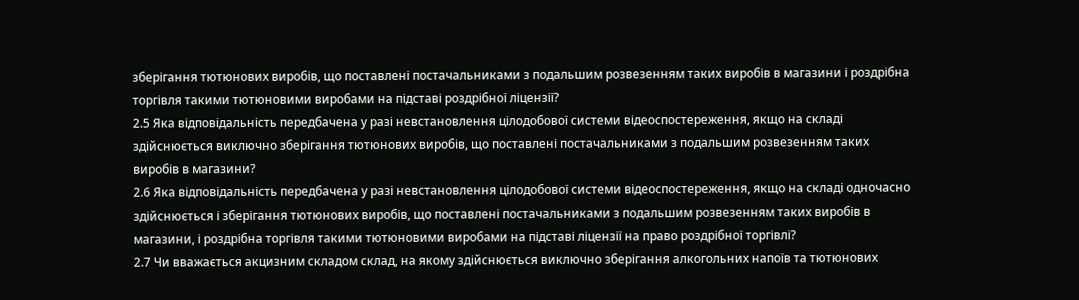зберігання тютюнових виробів, що поставлені постачальниками з подальшим розвезенням таких виробів в магазини і роздрібна торгівля такими тютюновими виробами на підставі роздрібної ліцензії?
2.5 Яка відповідальність передбачена у разі невстановлення цілодобової системи відеоспостереження, якщо на складі здійснюється виключно зберігання тютюнових виробів, що поставлені постачальниками з подальшим розвезенням таких виробів в магазини?
2.6 Яка відповідальність передбачена у разі невстановлення цілодобової системи відеоспостереження, якщо на складі одночасно здійснюється і зберігання тютюнових виробів, що поставлені постачальниками з подальшим розвезенням таких виробів в магазини, і роздрібна торгівля такими тютюновими виробами на підставі ліцензії на право роздрібної торгівлі?
2.7 Чи вважається акцизним складом склад, на якому здійснюється виключно зберігання алкогольних напоїв та тютюнових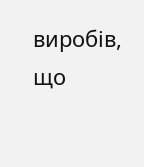виробів, що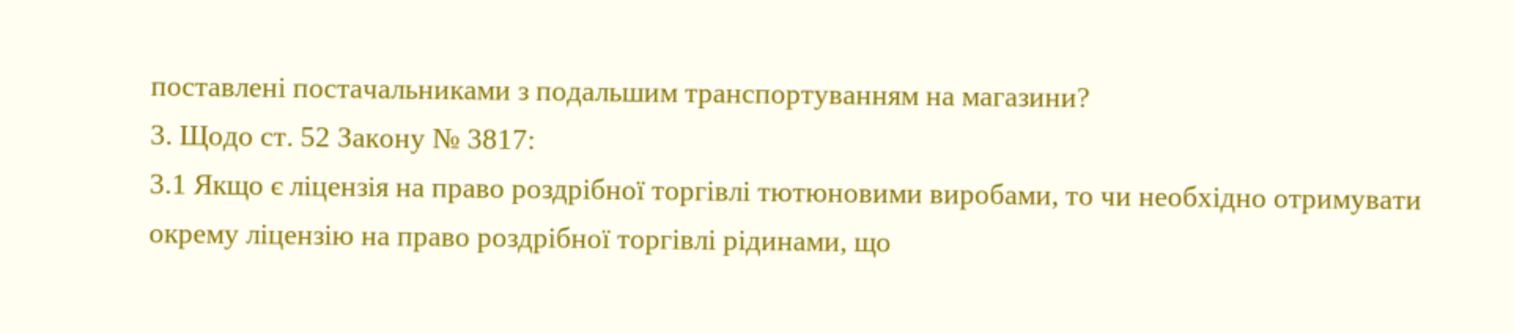поставлені постачальниками з подальшим транспортуванням на магазини?
3. Щодо ст. 52 Закону № 3817:
3.1 Якщо є ліцензія на право роздрібної торгівлі тютюновими виробами, то чи необхідно отримувати окрему ліцензію на право роздрібної торгівлі рідинами, що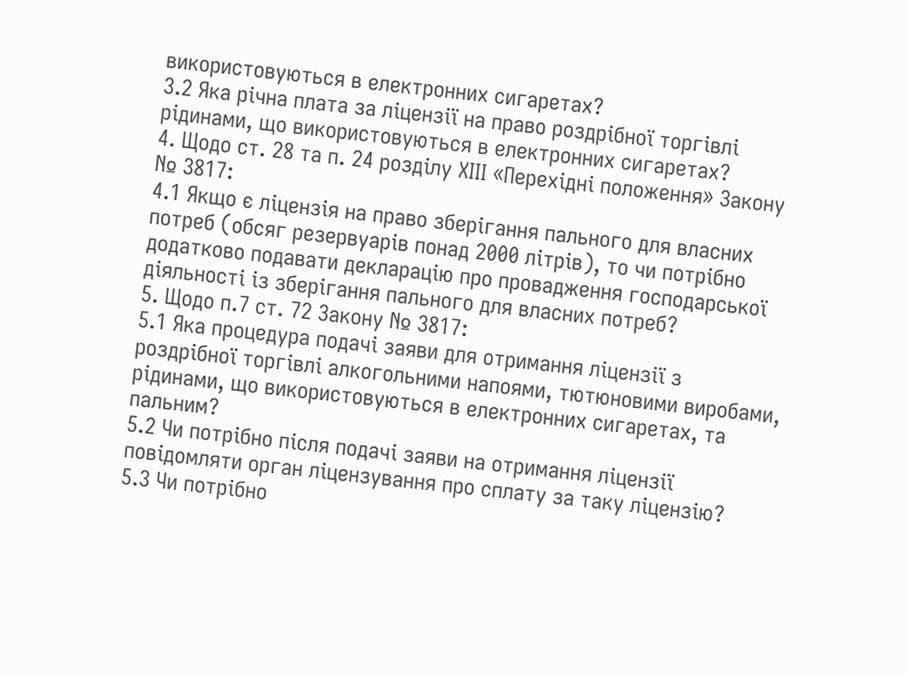використовуються в електронних сигаретах?
3.2 Яка річна плата за ліцензії на право роздрібної торгівлі рідинами, що використовуються в електронних сигаретах?
4. Щодо ст. 28 та п. 24 розділу ХІІІ «Перехідні положення» Закону № 3817:
4.1 Якщо є ліцензія на право зберігання пального для власних потреб (обсяг резервуарів понад 2000 літрів), то чи потрібно додатково подавати декларацію про провадження господарської діяльності із зберігання пального для власних потреб?
5. Щодо п.7 ст. 72 Закону № 3817:
5.1 Яка процедура подачі заяви для отримання ліцензії з роздрібної торгівлі алкогольними напоями, тютюновими виробами, рідинами, що використовуються в електронних сигаретах, та пальним?
5.2 Чи потрібно після подачі заяви на отримання ліцензії повідомляти орган ліцензування про сплату за таку ліцензію?
5.3 Чи потрібно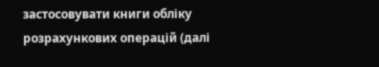застосовувати книги обліку розрахункових операцій (далі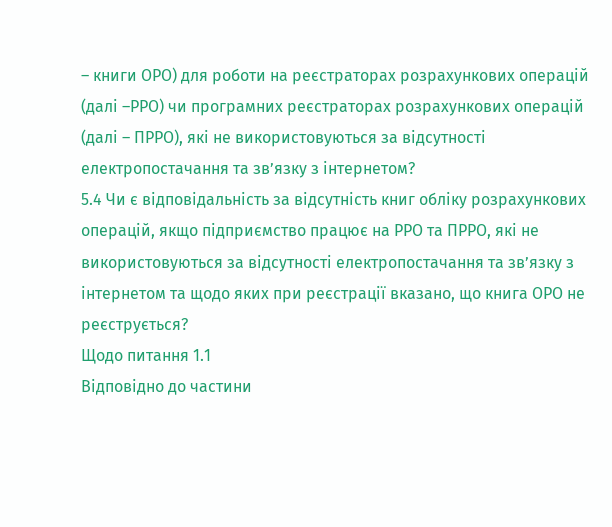– книги ОРО) для роботи на реєстраторах розрахункових операцій (далі –РРО) чи програмних реєстраторах розрахункових операцій (далі – ПРРО), які не використовуються за відсутності електропостачання та зв’язку з інтернетом?
5.4 Чи є відповідальність за відсутність книг обліку розрахункових операцій, якщо підприємство працює на РРО та ПРРО, які не використовуються за відсутності електропостачання та зв’язку з інтернетом та щодо яких при реєстрації вказано, що книга ОРО не реєструється?
Щодо питання 1.1
Відповідно до частини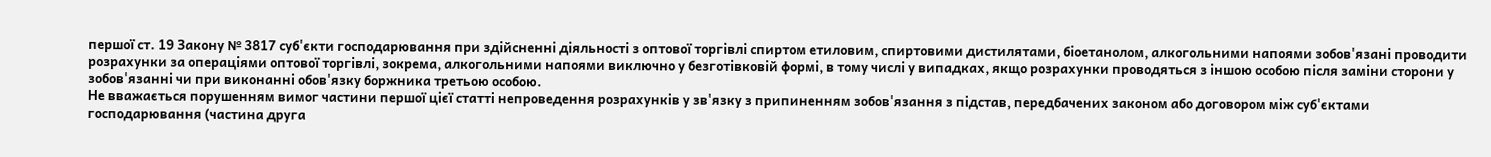першої ст. 19 Закону № 3817 суб'єкти господарювання при здійсненні діяльності з оптової торгівлі спиртом етиловим, спиртовими дистилятами, біоетанолом, алкогольними напоями зобов'язані проводити розрахунки за операціями оптової торгівлі, зокрема, алкогольними напоями виключно у безготівковій формі, в тому числі у випадках, якщо розрахунки проводяться з іншою особою після заміни сторони у зобов'язанні чи при виконанні обов'язку боржника третьою особою.
Не вважається порушенням вимог частини першої цієї статті непроведення розрахунків у зв'язку з припиненням зобов'язання з підстав, передбачених законом або договором між суб'єктами господарювання (частина друга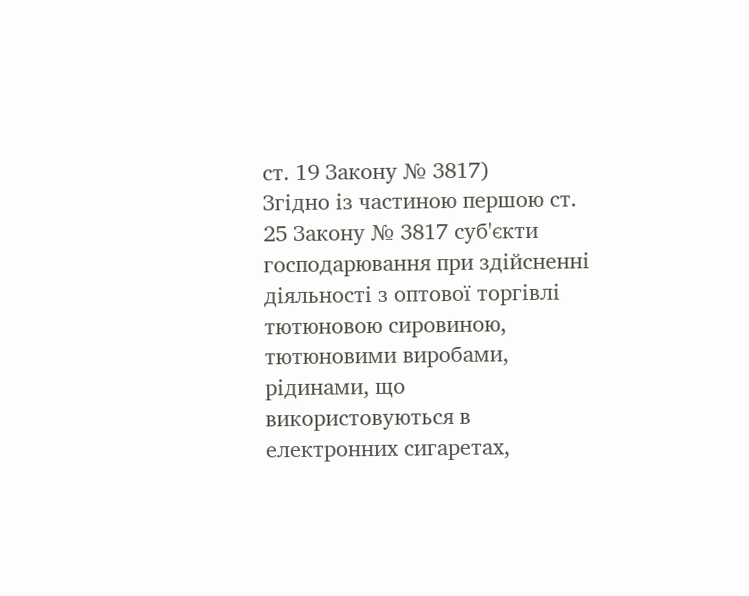ст. 19 Закону № 3817)
Згідно із частиною першою ст. 25 Закону № 3817 суб'єкти господарювання при здійсненні діяльності з оптової торгівлі тютюновою сировиною, тютюновими виробами, рідинами, що використовуються в електронних сигаретах,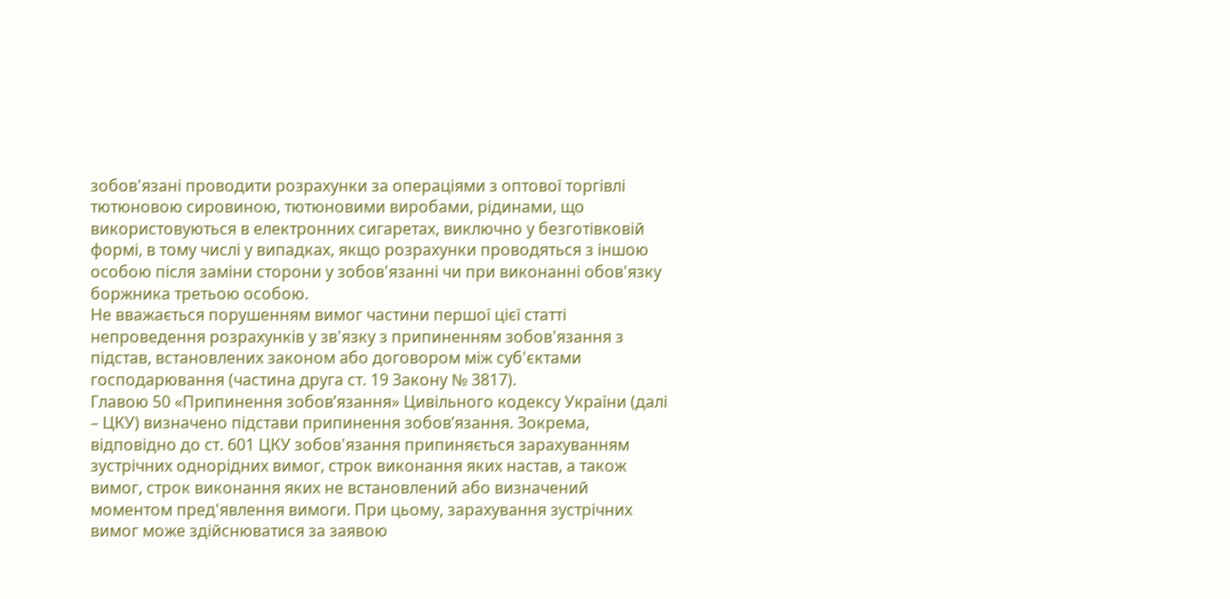зобов'язані проводити розрахунки за операціями з оптової торгівлі тютюновою сировиною, тютюновими виробами, рідинами, що використовуються в електронних сигаретах, виключно у безготівковій формі, в тому числі у випадках, якщо розрахунки проводяться з іншою особою після заміни сторони у зобов'язанні чи при виконанні обов'язку боржника третьою особою.
Не вважається порушенням вимог частини першої цієї статті непроведення розрахунків у зв'язку з припиненням зобов'язання з підстав, встановлених законом або договором між суб'єктами господарювання (частина друга ст. 19 Закону № 3817).
Главою 50 «Припинення зобов’язання» Цивільного кодексу України (далі – ЦКУ) визначено підстави припинення зобов’язання. Зокрема, відповідно до ст. 601 ЦКУ зобов'язання припиняється зарахуванням зустрічних однорідних вимог, строк виконання яких настав, а також вимог, строк виконання яких не встановлений або визначений моментом пред'явлення вимоги. При цьому, зарахування зустрічних вимог може здійснюватися за заявою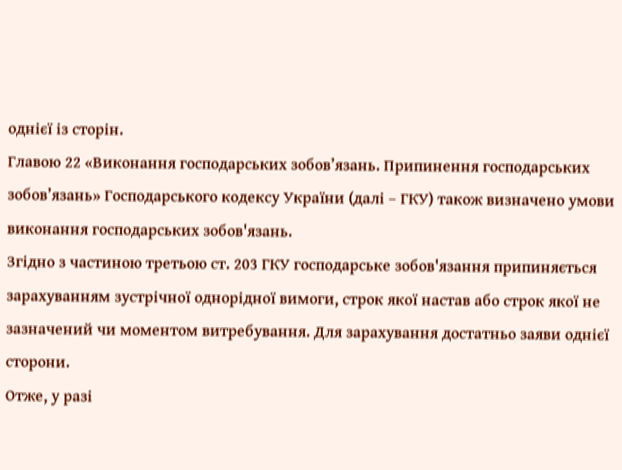однієї із сторін.
Главою 22 «Виконання господарських зобов’язань. Припинення господарських зобов’язань» Господарського кодексу України (далі – ГКУ) також визначено умови виконання господарських зобов'язань.
Згідно з частиною третьою ст. 203 ГКУ господарське зобов'язання припиняється зарахуванням зустрічної однорідної вимоги, строк якої настав або строк якої не зазначений чи моментом витребування. Для зарахування достатньо заяви однієї сторони.
Отже, у разі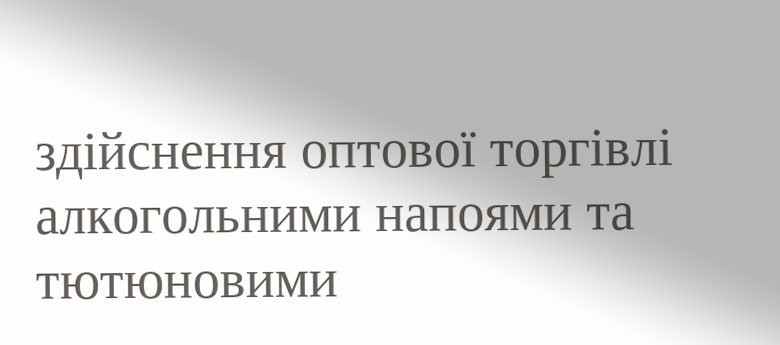здійснення оптової торгівлі алкогольними напоями та тютюновими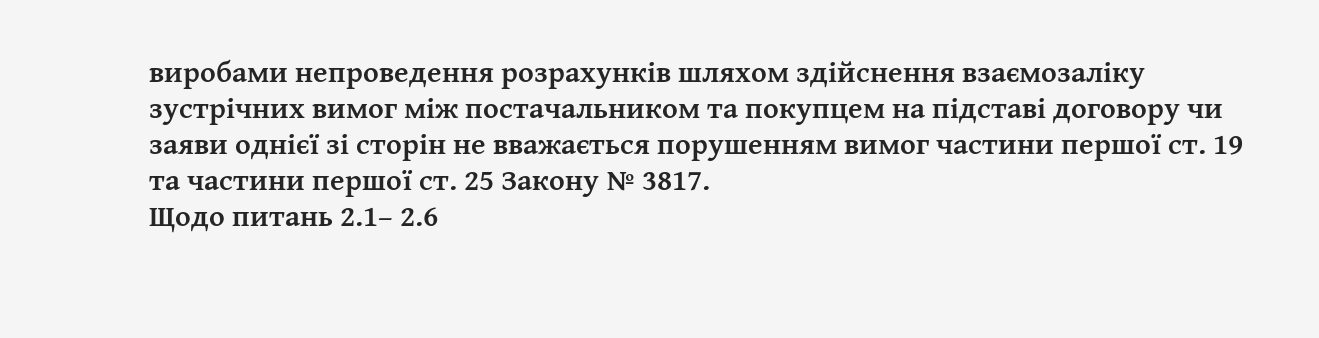виробами непроведення розрахунків шляхом здійснення взаємозаліку зустрічних вимог між постачальником та покупцем на підставі договору чи заяви однієї зі сторін не вважається порушенням вимог частини першої ст. 19 та частини першої ст. 25 Закону № 3817.
Щодо питань 2.1– 2.6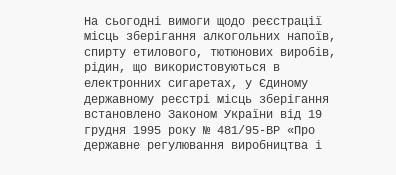На сьогодні вимоги щодо реєстрації місць зберігання алкогольних напоїв, спирту етилового, тютюнових виробів, рідин, що використовуються в електронних сигаретах, у Єдиному державному реєстрі місць зберігання встановлено Законом України від 19 грудня 1995 року № 481/95-ВР «Про державне регулювання виробництва і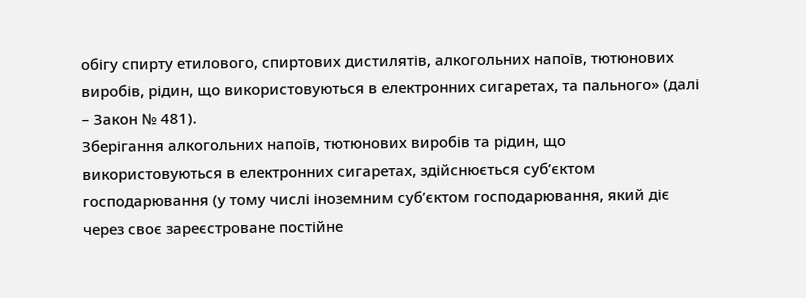обігу спирту етилового, спиртових дистилятів, алкогольних напоїв, тютюнових виробів, рідин, що використовуються в електронних сигаретах, та пального» (далі – Закон № 481).
Зберігання алкогольних напоїв, тютюнових виробів та рідин, що використовуються в електронних сигаретах, здійснюється суб’єктом господарювання (у тому числі іноземним суб’єктом господарювання, який діє через своє зареєстроване постійне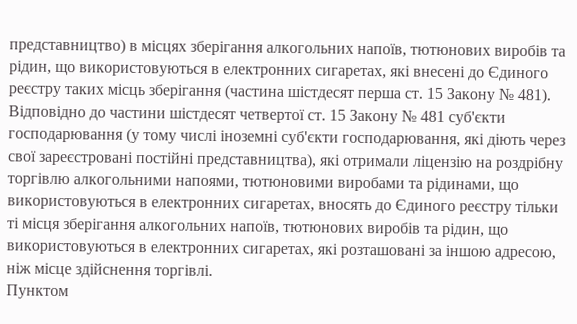представництво) в місцях зберігання алкогольних напоїв, тютюнових виробів та рідин, що використовуються в електронних сигаретах, які внесені до Єдиного реєстру таких місць зберігання (частина шістдесят перша ст. 15 Закону № 481).
Відповідно до частини шістдесят четвертої ст. 15 Закону № 481 суб'єкти господарювання (у тому числі іноземні суб'єкти господарювання, які діють через свої зареєстровані постійні представництва), які отримали ліцензію на роздрібну торгівлю алкогольними напоями, тютюновими виробами та рідинами, що використовуються в електронних сигаретах, вносять до Єдиного реєстру тільки ті місця зберігання алкогольних напоїв, тютюнових виробів та рідин, що використовуються в електронних сигаретах, які розташовані за іншою адресою, ніж місце здійснення торгівлі.
Пунктом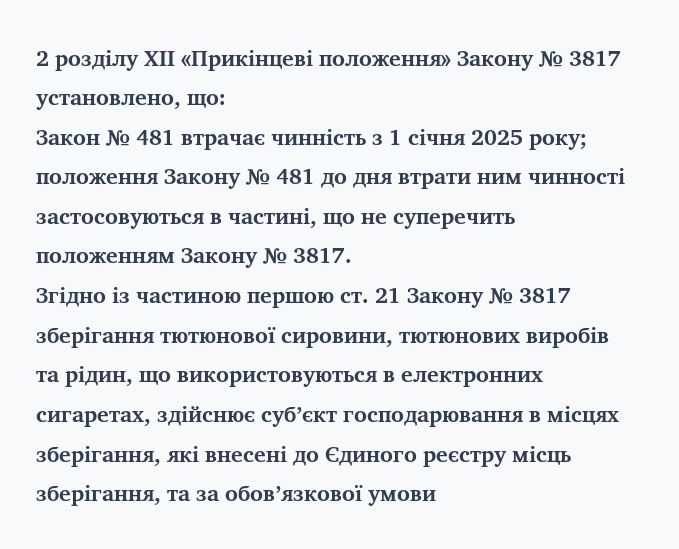2 розділу ХІІ «Прикінцеві положення» Закону № 3817 установлено, що:
Закон № 481 втрачає чинність з 1 січня 2025 року;
положення Закону № 481 до дня втрати ним чинності застосовуються в частині, що не суперечить положенням Закону № 3817.
Згідно із частиною першою ст. 21 Закону № 3817 зберігання тютюнової сировини, тютюнових виробів та рідин, що використовуються в електронних сигаретах, здійснює суб’єкт господарювання в місцях зберігання, які внесені до Єдиного реєстру місць зберігання, та за обов’язкової умови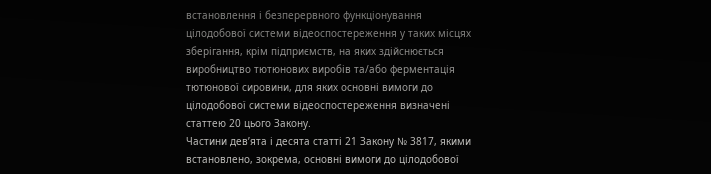встановлення і безперервного функціонування цілодобової системи відеоспостереження у таких місцях зберігання, крім підприємств, на яких здійснюється виробництво тютюнових виробів та/або ферментація тютюнової сировини, для яких основні вимоги до цілодобової системи відеоспостереження визначені статтею 20 цього Закону.
Частини дев’ята і десята статті 21 Закону № 3817, якими встановлено, зокрема, основні вимоги до цілодобової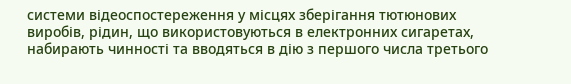системи відеоспостереження у місцях зберігання тютюнових виробів, рідин, що використовуються в електронних сигаретах, набирають чинності та вводяться в дію з першого числа третього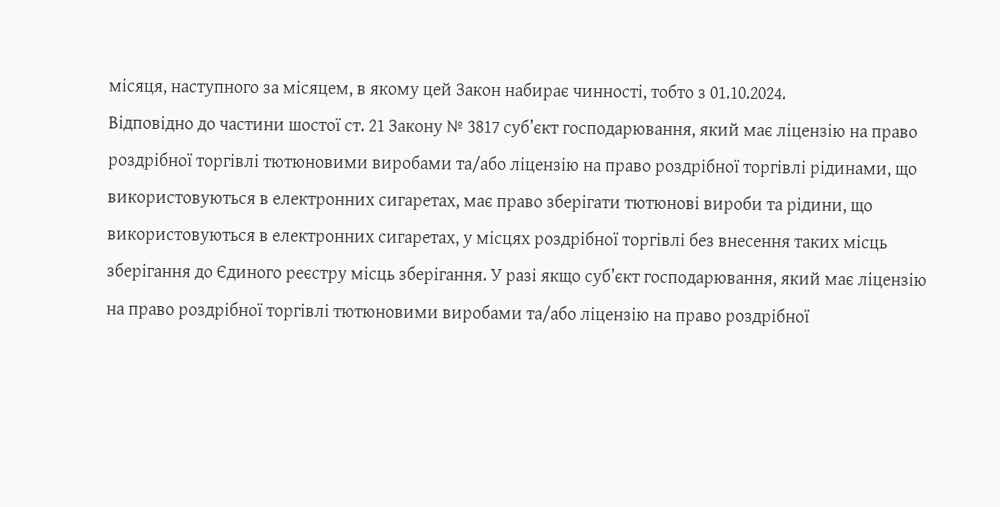місяця, наступного за місяцем, в якому цей Закон набирає чинності, тобто з 01.10.2024.
Відповідно до частини шостої ст. 21 Закону № 3817 суб’єкт господарювання, який має ліцензію на право роздрібної торгівлі тютюновими виробами та/або ліцензію на право роздрібної торгівлі рідинами, що використовуються в електронних сигаретах, має право зберігати тютюнові вироби та рідини, що використовуються в електронних сигаретах, у місцях роздрібної торгівлі без внесення таких місць зберігання до Єдиного реєстру місць зберігання. У разі якщо суб’єкт господарювання, який має ліцензію на право роздрібної торгівлі тютюновими виробами та/або ліцензію на право роздрібної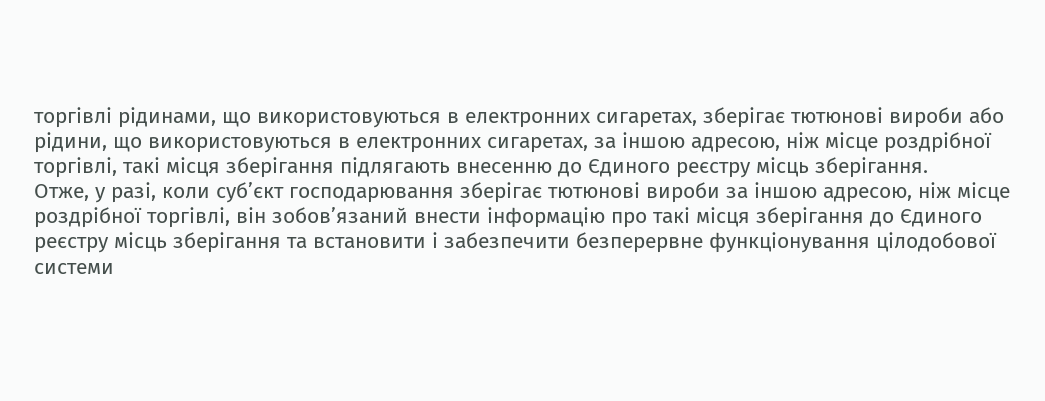торгівлі рідинами, що використовуються в електронних сигаретах, зберігає тютюнові вироби або рідини, що використовуються в електронних сигаретах, за іншою адресою, ніж місце роздрібної торгівлі, такі місця зберігання підлягають внесенню до Єдиного реєстру місць зберігання.
Отже, у разі, коли суб’єкт господарювання зберігає тютюнові вироби за іншою адресою, ніж місце роздрібної торгівлі, він зобов’язаний внести інформацію про такі місця зберігання до Єдиного реєстру місць зберігання та встановити і забезпечити безперервне функціонування цілодобової системи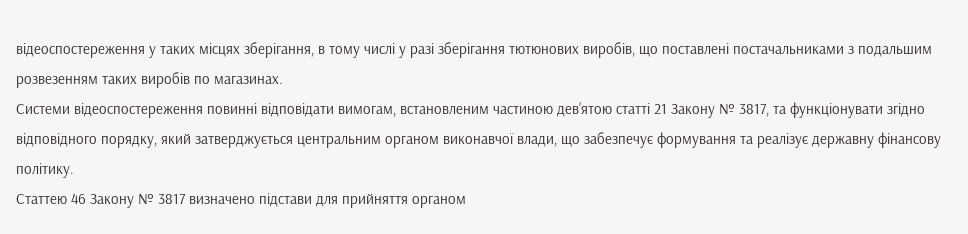відеоспостереження у таких місцях зберігання, в тому числі у разі зберігання тютюнових виробів, що поставлені постачальниками з подальшим розвезенням таких виробів по магазинах.
Системи відеоспостереження повинні відповідати вимогам, встановленим частиною дев’ятою статті 21 Закону № 3817, та функціонувати згідно відповідного порядку, який затверджується центральним органом виконавчої влади, що забезпечує формування та реалізує державну фінансову політику.
Статтею 46 Закону № 3817 визначено підстави для прийняття органом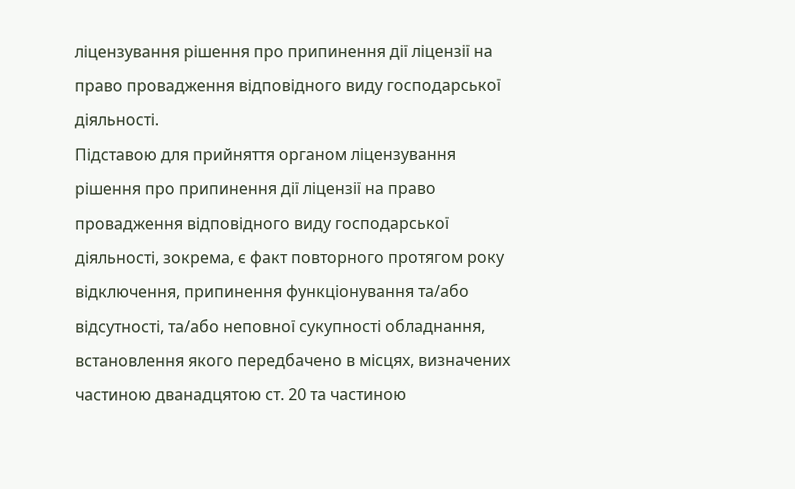ліцензування рішення про припинення дії ліцензії на право провадження відповідного виду господарської діяльності.
Підставою для прийняття органом ліцензування рішення про припинення дії ліцензії на право провадження відповідного виду господарської діяльності, зокрема, є факт повторного протягом року відключення, припинення функціонування та/або відсутності, та/або неповної сукупності обладнання, встановлення якого передбачено в місцях, визначених частиною дванадцятою ст. 20 та частиною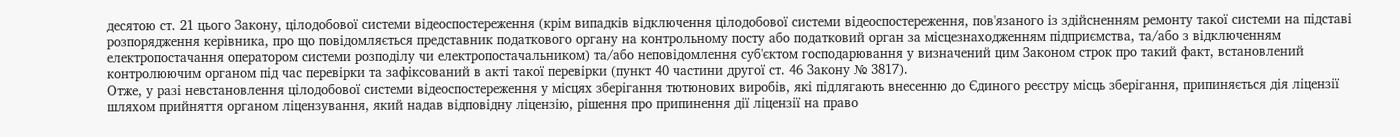десятою ст. 21 цього Закону, цілодобової системи відеоспостереження (крім випадків відключення цілодобової системи відеоспостереження, пов'язаного із здійсненням ремонту такої системи на підставі розпорядження керівника, про що повідомляється представник податкового органу на контрольному посту або податковий орган за місцезнаходженням підприємства, та/або з відключенням електропостачання оператором системи розподілу чи електропостачальником) та/або неповідомлення суб'єктом господарювання у визначений цим Законом строк про такий факт, встановлений контролюючим органом під час перевірки та зафіксований в акті такої перевірки (пункт 40 частини другої ст. 46 Закону № 3817).
Отже, у разі невстановлення цілодобової системи відеоспостереження у місцях зберігання тютюнових виробів, які підлягають внесенню до Єдиного реєстру місць зберігання, припиняється дія ліцензії шляхом прийняття органом ліцензування, який надав відповідну ліцензію, рішення про припинення дії ліцензії на право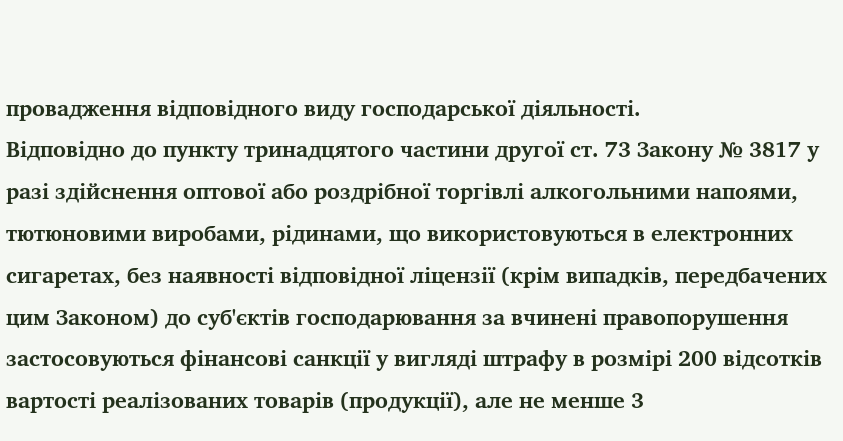провадження відповідного виду господарської діяльності.
Відповідно до пункту тринадцятого частини другої ст. 73 Закону № 3817 у разі здійснення оптової або роздрібної торгівлі алкогольними напоями, тютюновими виробами, рідинами, що використовуються в електронних сигаретах, без наявності відповідної ліцензії (крім випадків, передбачених цим Законом) до суб'єктів господарювання за вчинені правопорушення застосовуються фінансові санкції у вигляді штрафу в розмірі 200 відсотків вартості реалізованих товарів (продукції), але не менше 3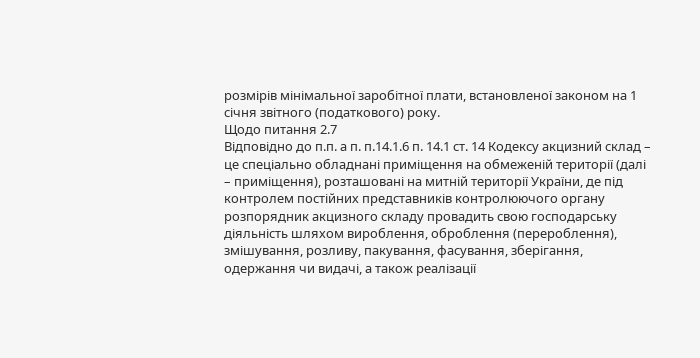розмірів мінімальної заробітної плати, встановленої законом на 1 січня звітного (податкового) року.
Щодо питання 2.7
Відповідно до п.п. а п. п.14.1.6 п. 14.1 ст. 14 Кодексу акцизний склад – це спеціально обладнані приміщення на обмеженій території (далі – приміщення), розташовані на митній території України, де під контролем постійних представників контролюючого органу розпорядник акцизного складу провадить свою господарську діяльність шляхом вироблення, оброблення (перероблення), змішування, розливу, пакування, фасування, зберігання, одержання чи видачі, а також реалізації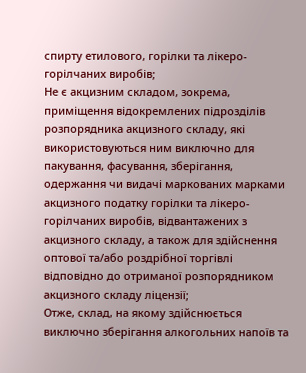спирту етилового, горілки та лікеро-горілчаних виробів;
Не є акцизним складом, зокрема, приміщення відокремлених підрозділів розпорядника акцизного складу, які використовуються ним виключно для пакування, фасування, зберігання, одержання чи видачі маркованих марками акцизного податку горілки та лікеро-горілчаних виробів, відвантажених з акцизного складу, а також для здійснення оптової та/або роздрібної торгівлі відповідно до отриманої розпорядником акцизного складу ліцензії;
Отже, склад, на якому здійснюється виключно зберігання алкогольних напоїв та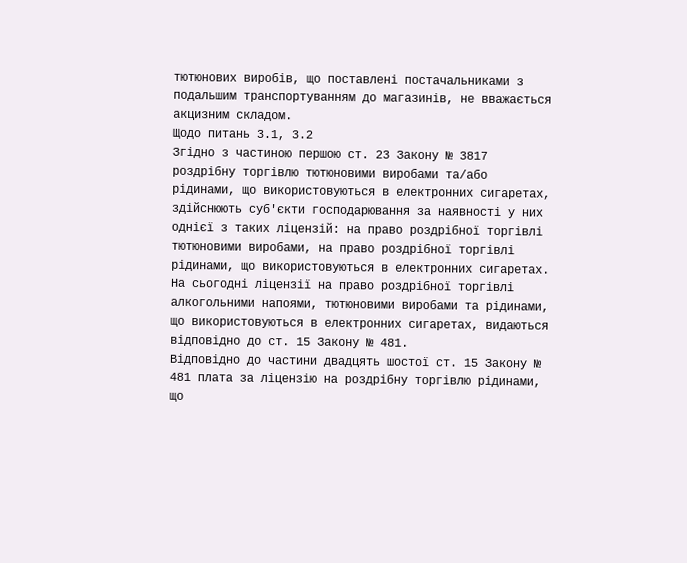тютюнових виробів, що поставлені постачальниками з подальшим транспортуванням до магазинів, не вважається акцизним складом.
Щодо питань 3.1, 3.2
Згідно з частиною першою ст. 23 Закону № 3817 роздрібну торгівлю тютюновими виробами та/або рідинами, що використовуються в електронних сигаретах, здійснюють суб'єкти господарювання за наявності у них однієї з таких ліцензій: на право роздрібної торгівлі тютюновими виробами, на право роздрібної торгівлі рідинами, що використовуються в електронних сигаретах.
На сьогодні ліцензії на право роздрібної торгівлі алкогольними напоями, тютюновими виробами та рідинами, що використовуються в електронних сигаретах, видаються відповідно до ст. 15 Закону № 481.
Відповідно до частини двадцять шостої ст. 15 Закону № 481 плата за ліцензію на роздрібну торгівлю рідинами, що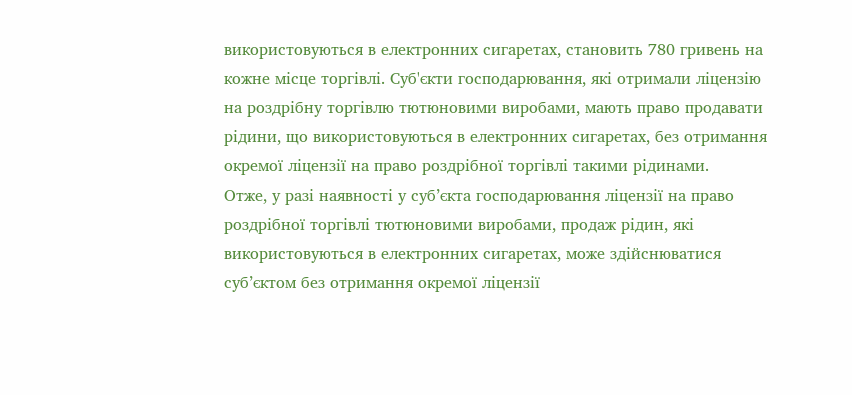використовуються в електронних сигаретах, становить 780 гривень на кожне місце торгівлі. Суб'єкти господарювання, які отримали ліцензію на роздрібну торгівлю тютюновими виробами, мають право продавати рідини, що використовуються в електронних сигаретах, без отримання окремої ліцензії на право роздрібної торгівлі такими рідинами.
Отже, у разі наявності у суб’єкта господарювання ліцензії на право роздрібної торгівлі тютюновими виробами, продаж рідин, які використовуються в електронних сигаретах, може здійснюватися суб’єктом без отримання окремої ліцензії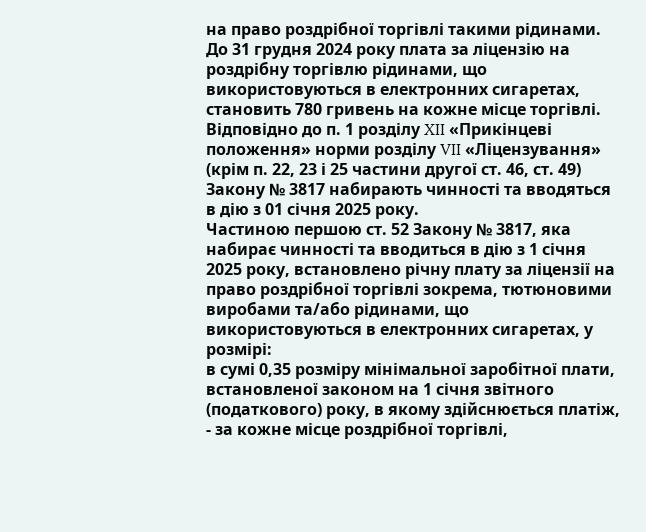на право роздрібної торгівлі такими рідинами.
До 31 грудня 2024 року плата за ліцензію на роздрібну торгівлю рідинами, що використовуються в електронних сигаретах, становить 780 гривень на кожне місце торгівлі.
Відповідно до п. 1 розділу XII «Прикінцеві положення» норми розділу VII «Ліцензування» (крім п. 22, 23 і 25 частини другої ст. 46, ст. 49) Закону № 3817 набирають чинності та вводяться в дію з 01 січня 2025 року.
Частиною першою ст. 52 Закону № 3817, яка набирає чинності та вводиться в дію з 1 січня 2025 року, встановлено річну плату за ліцензії на право роздрібної торгівлі зокрема, тютюновими виробами та/або рідинами, що використовуються в електронних сигаретах, у розмірі:
в сумі 0,35 розміру мінімальної заробітної плати, встановленої законом на 1 січня звітного (податкового) року, в якому здійснюється платіж, - за кожне місце роздрібної торгівлі,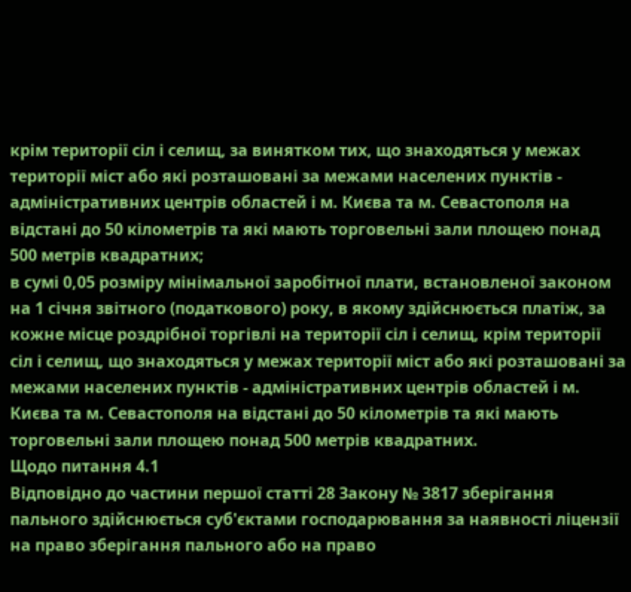крім території сіл і селищ, за винятком тих, що знаходяться у межах території міст або які розташовані за межами населених пунктів - адміністративних центрів областей і м. Києва та м. Севастополя на відстані до 50 кілометрів та які мають торговельні зали площею понад 500 метрів квадратних;
в сумі 0,05 розміру мінімальної заробітної плати, встановленої законом на 1 січня звітного (податкового) року, в якому здійснюється платіж, за кожне місце роздрібної торгівлі на території сіл і селищ, крім території сіл і селищ, що знаходяться у межах території міст або які розташовані за межами населених пунктів - адміністративних центрів областей і м. Києва та м. Севастополя на відстані до 50 кілометрів та які мають торговельні зали площею понад 500 метрів квадратних.
Щодо питання 4.1
Відповідно до частини першої статті 28 Закону № 3817 зберігання пального здійснюється суб'єктами господарювання за наявності ліцензії на право зберігання пального або на право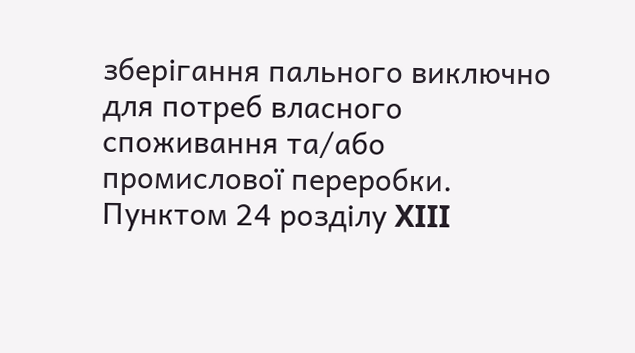зберігання пального виключно для потреб власного споживання та/або промислової переробки.
Пунктом 24 розділу XIII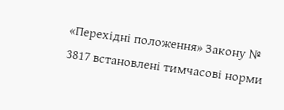«Перехідні положення» Закону № 3817 встановлені тимчасові норми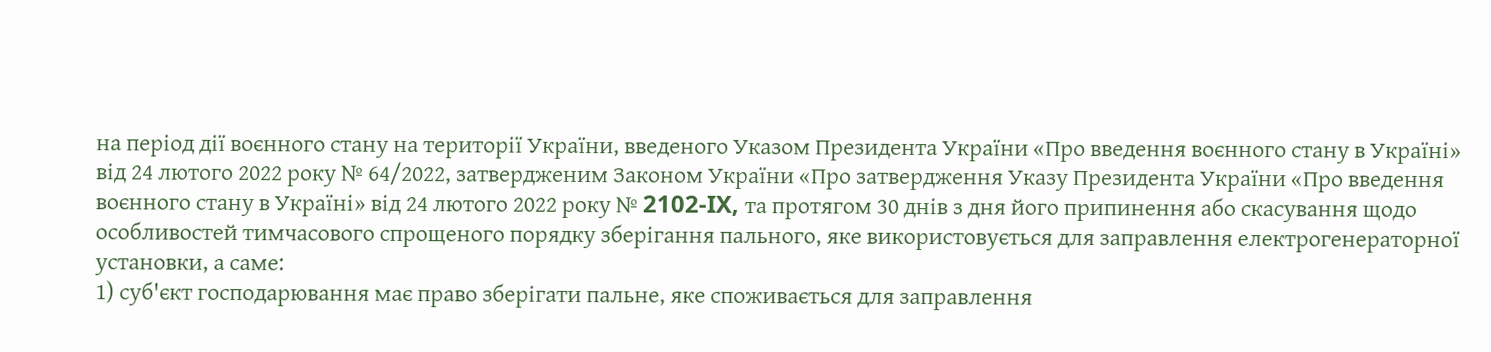на період дії воєнного стану на території України, введеного Указом Президента України «Про введення воєнного стану в Україні» від 24 лютого 2022 року № 64/2022, затвердженим Законом України «Про затвердження Указу Президента України «Про введення воєнного стану в Україні» від 24 лютого 2022 року № 2102-IX, та протягом 30 днів з дня його припинення або скасування щодо особливостей тимчасового спрощеного порядку зберігання пального, яке використовується для заправлення електрогенераторної установки, а саме:
1) суб'єкт господарювання має право зберігати пальне, яке споживається для заправлення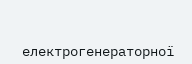електрогенераторної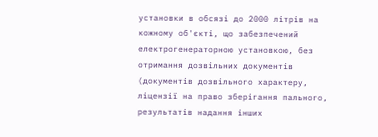установки в обсязі до 2000 літрів на кожному об'єкті, що забезпечений електрогенераторною установкою, без отримання дозвільних документів (документів дозвільного характеру, ліцензії на право зберігання пального, результатів надання інших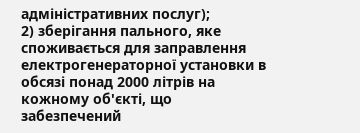адміністративних послуг);
2) зберігання пального, яке споживається для заправлення електрогенераторної установки в обсязі понад 2000 літрів на кожному об'єкті, що забезпечений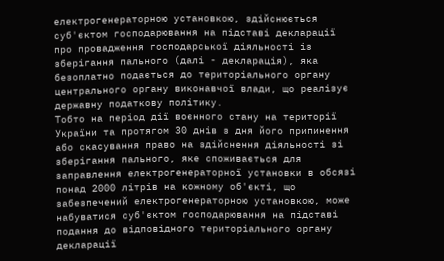електрогенераторною установкою, здійснюється суб'єктом господарювання на підставі декларації про провадження господарської діяльності із зберігання пального (далі - декларація), яка безоплатно подається до територіального органу центрального органу виконавчої влади, що реалізує державну податкову політику.
Тобто на період дії воєнного стану на території України та протягом 30 днів з дня його припинення або скасування право на здійснення діяльності зі зберігання пального, яке споживається для заправлення електрогенераторної установки в обсязі понад 2000 літрів на кожному об'єкті, що забезпечений електрогенераторною установкою, може набуватися суб'єктом господарювання на підставі подання до відповідного територіального органу декларації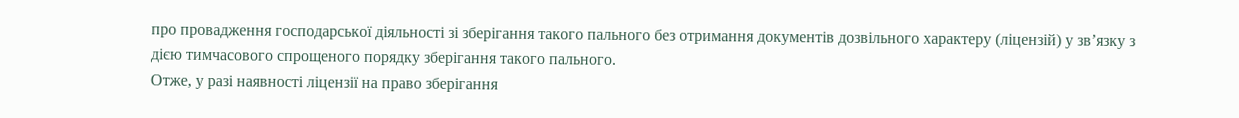про провадження господарської діяльності зі зберігання такого пального без отримання документів дозвільного характеру (ліцензій) у зв’язку з дією тимчасового спрощеного порядку зберігання такого пального.
Отже, у разі наявності ліцензії на право зберігання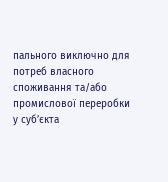пального виключно для потреб власного споживання та/або промислової переробки у суб’єкта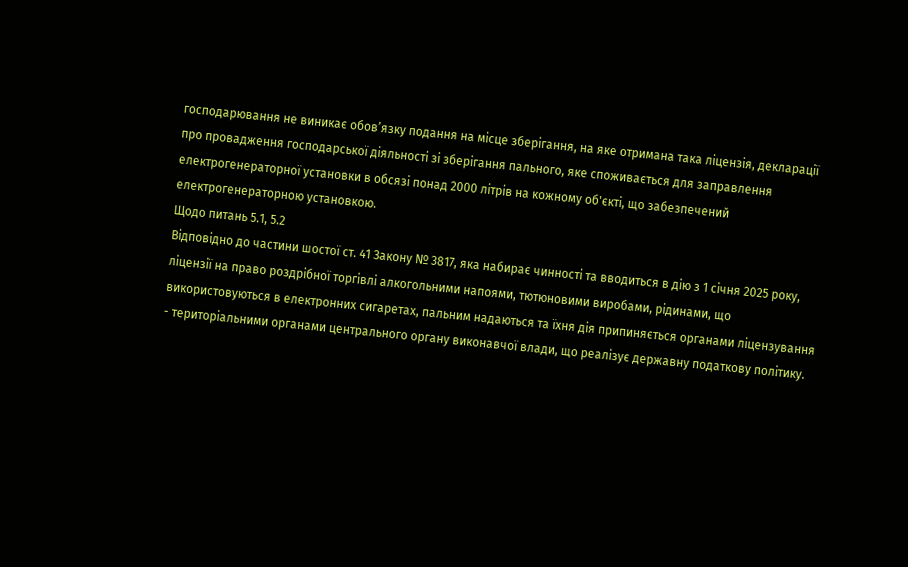господарювання не виникає обов’язку подання на місце зберігання, на яке отримана така ліцензія, декларації про провадження господарської діяльності зі зберігання пального, яке споживається для заправлення електрогенераторної установки в обсязі понад 2000 літрів на кожному об'єкті, що забезпечений електрогенераторною установкою.
Щодо питань 5.1, 5.2
Відповідно до частини шостої ст. 41 Закону № 3817, яка набирає чинності та вводиться в дію з 1 січня 2025 року, ліцензії на право роздрібної торгівлі алкогольними напоями, тютюновими виробами, рідинами, що використовуються в електронних сигаретах, пальним надаються та їхня дія припиняється органами ліцензування - територіальними органами центрального органу виконавчої влади, що реалізує державну податкову політику.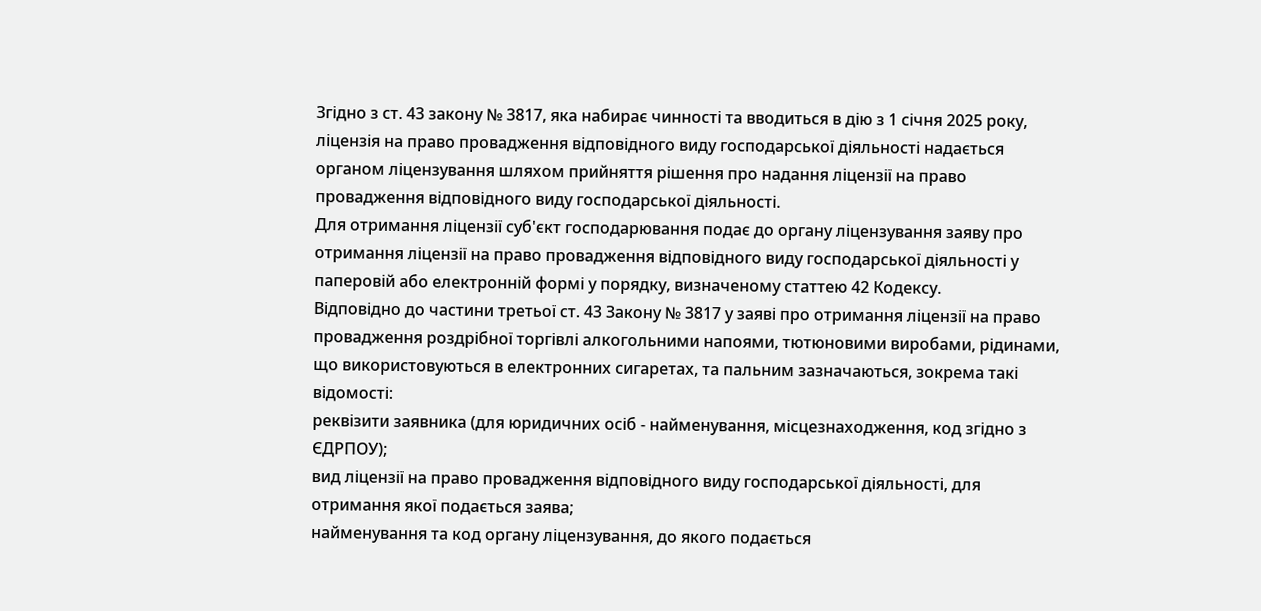Згідно з ст. 43 закону № 3817, яка набирає чинності та вводиться в дію з 1 січня 2025 року, ліцензія на право провадження відповідного виду господарської діяльності надається органом ліцензування шляхом прийняття рішення про надання ліцензії на право провадження відповідного виду господарської діяльності.
Для отримання ліцензії суб'єкт господарювання подає до органу ліцензування заяву про отримання ліцензії на право провадження відповідного виду господарської діяльності у паперовій або електронній формі у порядку, визначеному статтею 42 Кодексу.
Відповідно до частини третьої ст. 43 Закону № 3817 у заяві про отримання ліцензії на право провадження роздрібної торгівлі алкогольними напоями, тютюновими виробами, рідинами, що використовуються в електронних сигаретах, та пальним зазначаються, зокрема такі відомості:
реквізити заявника (для юридичних осіб - найменування, місцезнаходження, код згідно з ЄДРПОУ);
вид ліцензії на право провадження відповідного виду господарської діяльності, для отримання якої подається заява;
найменування та код органу ліцензування, до якого подається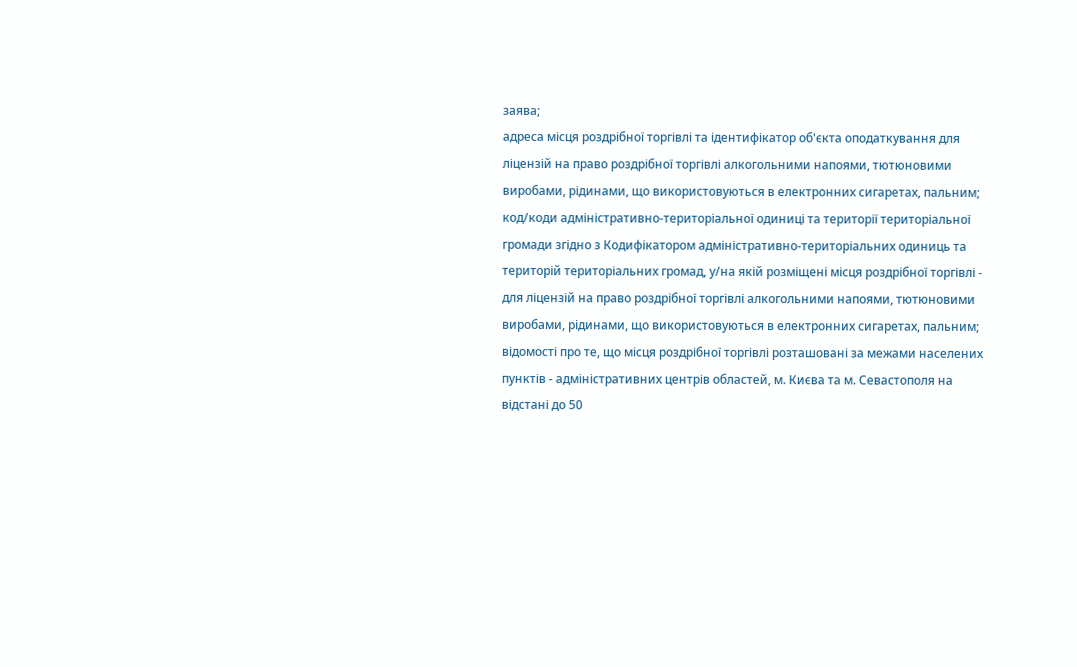заява;
адреса місця роздрібної торгівлі та ідентифікатор об'єкта оподаткування для ліцензій на право роздрібної торгівлі алкогольними напоями, тютюновими виробами, рідинами, що використовуються в електронних сигаретах, пальним;
код/коди адміністративно-територіальної одиниці та території територіальної громади згідно з Кодифікатором адміністративно-територіальних одиниць та територій територіальних громад, у/на якій розміщені місця роздрібної торгівлі - для ліцензій на право роздрібної торгівлі алкогольними напоями, тютюновими виробами, рідинами, що використовуються в електронних сигаретах, пальним;
відомості про те, що місця роздрібної торгівлі розташовані за межами населених пунктів - адміністративних центрів областей, м. Києва та м. Севастополя на відстані до 50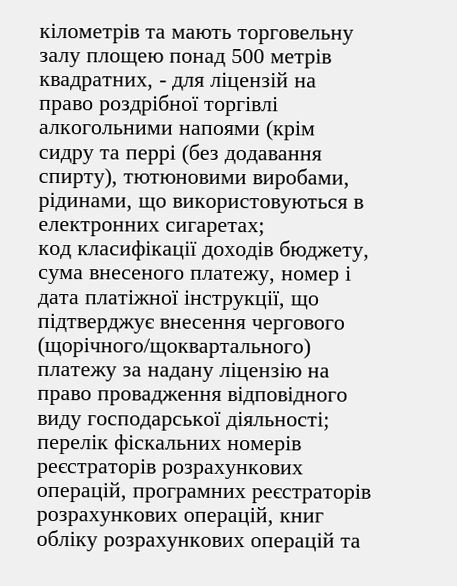кілометрів та мають торговельну залу площею понад 500 метрів квадратних, - для ліцензій на право роздрібної торгівлі алкогольними напоями (крім сидру та перрі (без додавання спирту), тютюновими виробами, рідинами, що використовуються в електронних сигаретах;
код класифікації доходів бюджету, сума внесеного платежу, номер і дата платіжної інструкції, що підтверджує внесення чергового (щорічного/щоквартального) платежу за надану ліцензію на право провадження відповідного виду господарської діяльності;
перелік фіскальних номерів реєстраторів розрахункових операцій, програмних реєстраторів розрахункових операцій, книг обліку розрахункових операцій та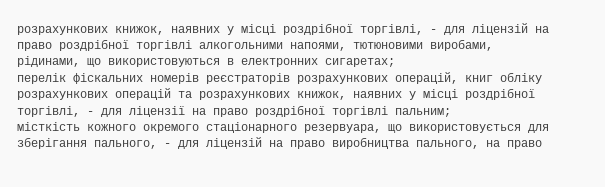розрахункових книжок, наявних у місці роздрібної торгівлі, - для ліцензій на право роздрібної торгівлі алкогольними напоями, тютюновими виробами, рідинами, що використовуються в електронних сигаретах;
перелік фіскальних номерів реєстраторів розрахункових операцій, книг обліку розрахункових операцій та розрахункових книжок, наявних у місці роздрібної торгівлі, - для ліцензії на право роздрібної торгівлі пальним;
місткість кожного окремого стаціонарного резервуара, що використовується для зберігання пального, - для ліцензій на право виробництва пального, на право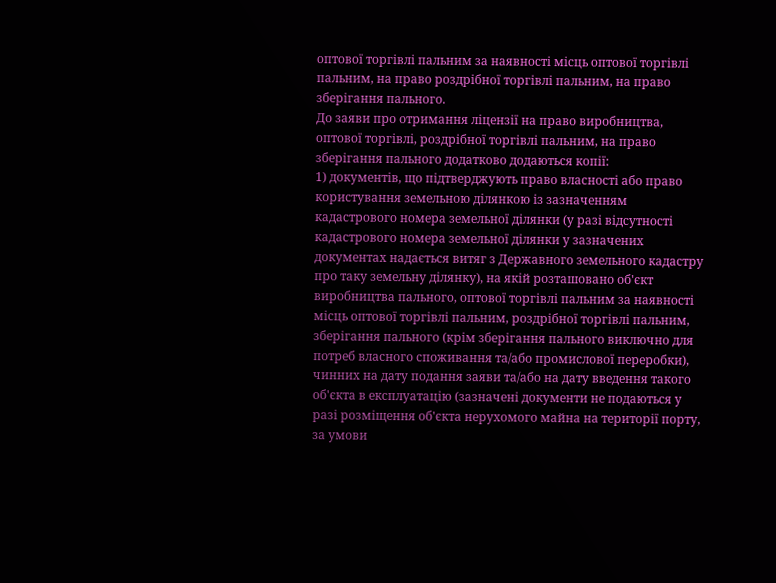оптової торгівлі пальним за наявності місць оптової торгівлі пальним, на право роздрібної торгівлі пальним, на право зберігання пального.
До заяви про отримання ліцензії на право виробництва, оптової торгівлі, роздрібної торгівлі пальним, на право зберігання пального додатково додаються копії:
1) документів, що підтверджують право власності або право користування земельною ділянкою із зазначенням кадастрового номера земельної ділянки (у разі відсутності кадастрового номера земельної ділянки у зазначених документах надається витяг з Державного земельного кадастру про таку земельну ділянку), на якій розташовано об'єкт виробництва пального, оптової торгівлі пальним за наявності місць оптової торгівлі пальним, роздрібної торгівлі пальним, зберігання пального (крім зберігання пального виключно для потреб власного споживання та/або промислової переробки), чинних на дату подання заяви та/або на дату введення такого об'єкта в експлуатацію (зазначені документи не подаються у разі розміщення об'єкта нерухомого майна на території порту, за умови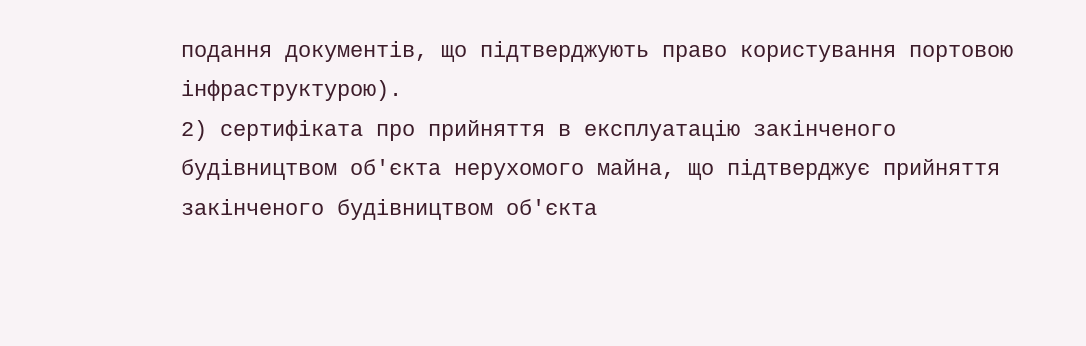подання документів, що підтверджують право користування портовою інфраструктурою).
2) сертифіката про прийняття в експлуатацію закінченого будівництвом об'єкта нерухомого майна, що підтверджує прийняття закінченого будівництвом об'єкта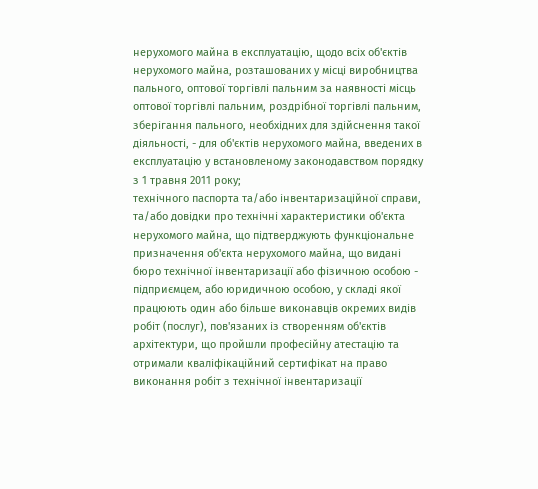нерухомого майна в експлуатацію, щодо всіх об'єктів нерухомого майна, розташованих у місці виробництва пального, оптової торгівлі пальним за наявності місць оптової торгівлі пальним, роздрібної торгівлі пальним, зберігання пального, необхідних для здійснення такої діяльності, - для об'єктів нерухомого майна, введених в експлуатацію у встановленому законодавством порядку з 1 травня 2011 року;
технічного паспорта та/або інвентаризаційної справи, та/або довідки про технічні характеристики об'єкта нерухомого майна, що підтверджують функціональне призначення об'єкта нерухомого майна, що видані бюро технічної інвентаризації або фізичною особою - підприємцем, або юридичною особою, у складі якої працюють один або більше виконавців окремих видів робіт (послуг), пов'язаних із створенням об'єктів архітектури, що пройшли професійну атестацію та отримали кваліфікаційний сертифікат на право виконання робіт з технічної інвентаризації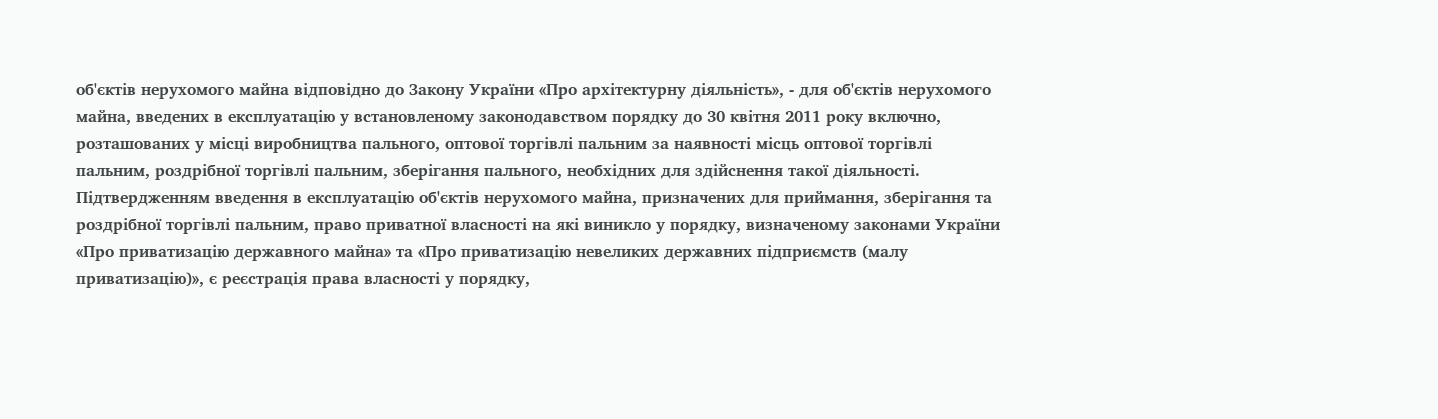об'єктів нерухомого майна відповідно до Закону України «Про архітектурну діяльність», - для об'єктів нерухомого майна, введених в експлуатацію у встановленому законодавством порядку до 30 квітня 2011 року включно, розташованих у місці виробництва пального, оптової торгівлі пальним за наявності місць оптової торгівлі пальним, роздрібної торгівлі пальним, зберігання пального, необхідних для здійснення такої діяльності.
Підтвердженням введення в експлуатацію об'єктів нерухомого майна, призначених для приймання, зберігання та роздрібної торгівлі пальним, право приватної власності на які виникло у порядку, визначеному законами України «Про приватизацію державного майна» та «Про приватизацію невеликих державних підприємств (малу приватизацію)», є реєстрація права власності у порядку,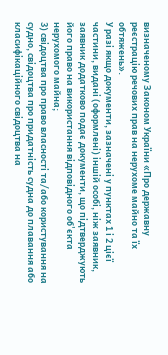визначеному Законом України «Про державну реєстрацію речових прав на нерухоме майно та їх обтяжень».
У разі якщо документи, зазначені у пунктах 1 і 2 цієї частини, видані (оформлені) іншій особі, ніж заявник, заявник додатково подає документи, що підтверджують його право на використання відповідного об'єкта нерухомого майна;
3) свідоцтва про право власності та/або користування на судно, свідоцтва про придатність судна до плавання або класифікаційного свідоцтва на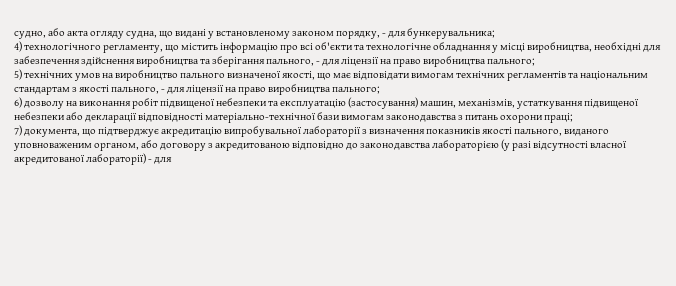судно, або акта огляду судна, що видані у встановленому законом порядку, - для бункерувальника;
4) технологічного регламенту, що містить інформацію про всі об'єкти та технологічне обладнання у місці виробництва, необхідні для забезпечення здійснення виробництва та зберігання пального, - для ліцензії на право виробництва пального;
5) технічних умов на виробництво пального визначеної якості, що має відповідати вимогам технічних регламентів та національним стандартам з якості пального, - для ліцензії на право виробництва пального;
6) дозволу на виконання робіт підвищеної небезпеки та експлуатацію (застосування) машин, механізмів, устаткування підвищеної небезпеки або декларації відповідності матеріально-технічної бази вимогам законодавства з питань охорони праці;
7) документа, що підтверджує акредитацію випробувальної лабораторії з визначення показників якості пального, виданого уповноваженим органом, або договору з акредитованою відповідно до законодавства лабораторією (у разі відсутності власної акредитованої лабораторії) - для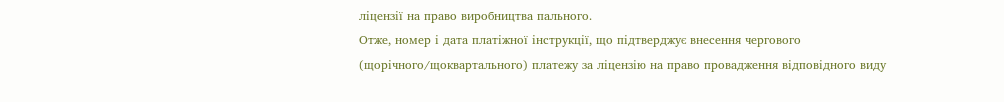ліцензії на право виробництва пального.
Отже, номер і дата платіжної інструкції, що підтверджує внесення чергового (щорічного/щоквартального) платежу за ліцензію на право провадження відповідного виду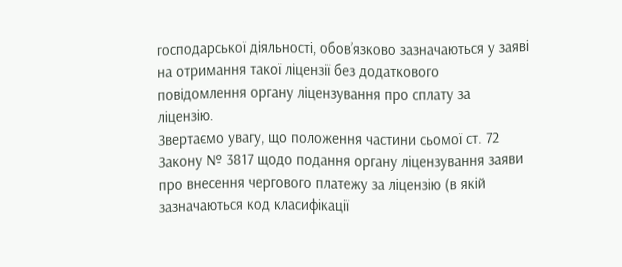господарської діяльності, обов’язково зазначаються у заяві на отримання такої ліцензії без додаткового повідомлення органу ліцензування про сплату за ліцензію.
Звертаємо увагу, що положення частини сьомої ст. 72 Закону № 3817 щодо подання органу ліцензування заяви про внесення чергового платежу за ліцензію (в якій зазначаються код класифікації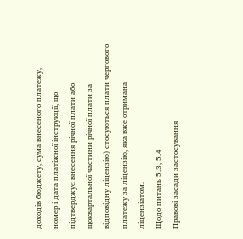доходів бюджету, сума внесеного платежу, номер і дата платіжної інструкції, що підтверджує внесення річної плати або щоквартальної частини річної плати за відповідну ліцензію) стосуються плати чергового платежу за ліцензію, яка вже отримана ліцензіатом.
Щодо питань 5.3, 5.4
Правові засади застосування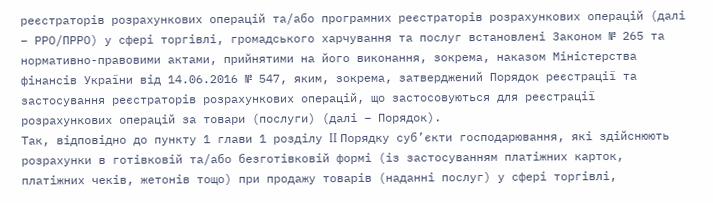реєстраторів розрахункових операцій та/або програмних реєстраторів розрахункових операцій (далі – РРО/ПРРО) у сфері торгівлі, громадського харчування та послуг встановлені Законом № 265 та нормативно-правовими актами, прийнятими на його виконання, зокрема, наказом Міністерства фінансів України від 14.06.2016 № 547, яким, зокрема, затверджений Порядок реєстрації та застосування реєстраторів розрахункових операцій, що застосовуються для реєстрації розрахункових операцій за товари (послуги) (далі – Порядок).
Так, відповідно до пункту 1 глави 1 розділу II Порядку суб’єкти господарювання, які здійснюють розрахунки в готівковій та/або безготівковій формі (із застосуванням платіжних карток, платіжних чеків, жетонів тощо) при продажу товарів (наданні послуг) у сфері торгівлі,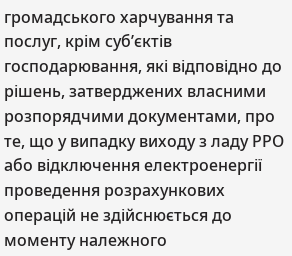громадського харчування та послуг, крім суб’єктів господарювання, які відповідно до рішень, затверджених власними розпорядчими документами, про те, що у випадку виходу з ладу РРО або відключення електроенергії проведення розрахункових операцій не здійснюється до моменту належного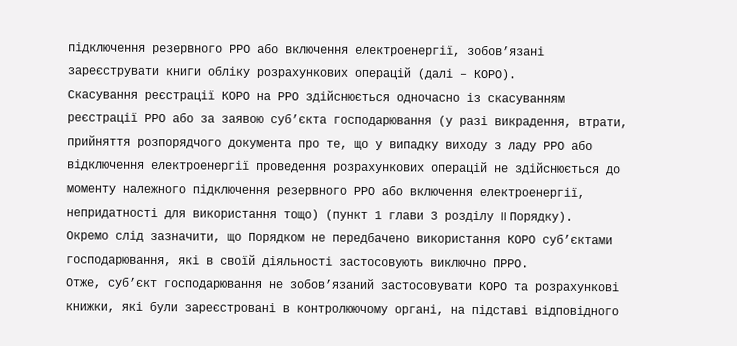підключення резервного РРО або включення електроенергії, зобов’язані зареєструвати книги обліку розрахункових операцій (далі – КОРО).
Скасування реєстрації КОРО на РРО здійснюється одночасно із скасуванням реєстрації РРО або за заявою суб’єкта господарювання (у разі викрадення, втрати, прийняття розпорядчого документа про те, що у випадку виходу з ладу РРО або відключення електроенергії проведення розрахункових операцій не здійснюється до моменту належного підключення резервного РРО або включення електроенергії, непридатності для використання тощо) (пункт 1 глави 3 розділу II Порядку).
Окремо слід зазначити, що Порядком не передбачено використання КОРО суб’єктами господарювання, які в своїй діяльності застосовують виключно ПРРО.
Отже, суб’єкт господарювання не зобов’язаний застосовувати КОРО та розрахункові книжки, які були зареєстровані в контролюючому органі, на підставі відповідного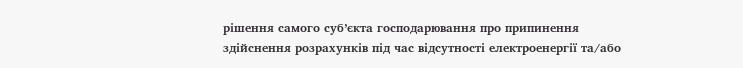рішення самого суб’єкта господарювання про припинення здійснення розрахунків під час відсутності електроенергії та/або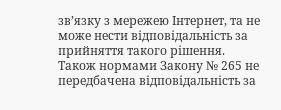зв’язку з мережею Інтернет, та не може нести відповідальність за прийняття такого рішення.
Також нормами Закону № 265 не передбачена відповідальність за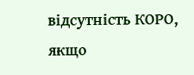відсутність КОРО, якщо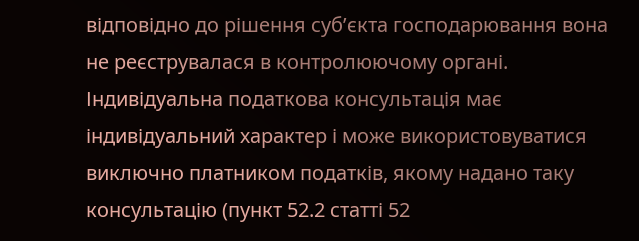відповідно до рішення суб’єкта господарювання вона не реєструвалася в контролюючому органі.
Індивідуальна податкова консультація має індивідуальний характер і може використовуватися виключно платником податків, якому надано таку консультацію (пункт 52.2 статті 52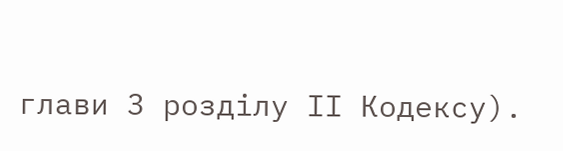глави 3 розділу ІІ Кодексу).